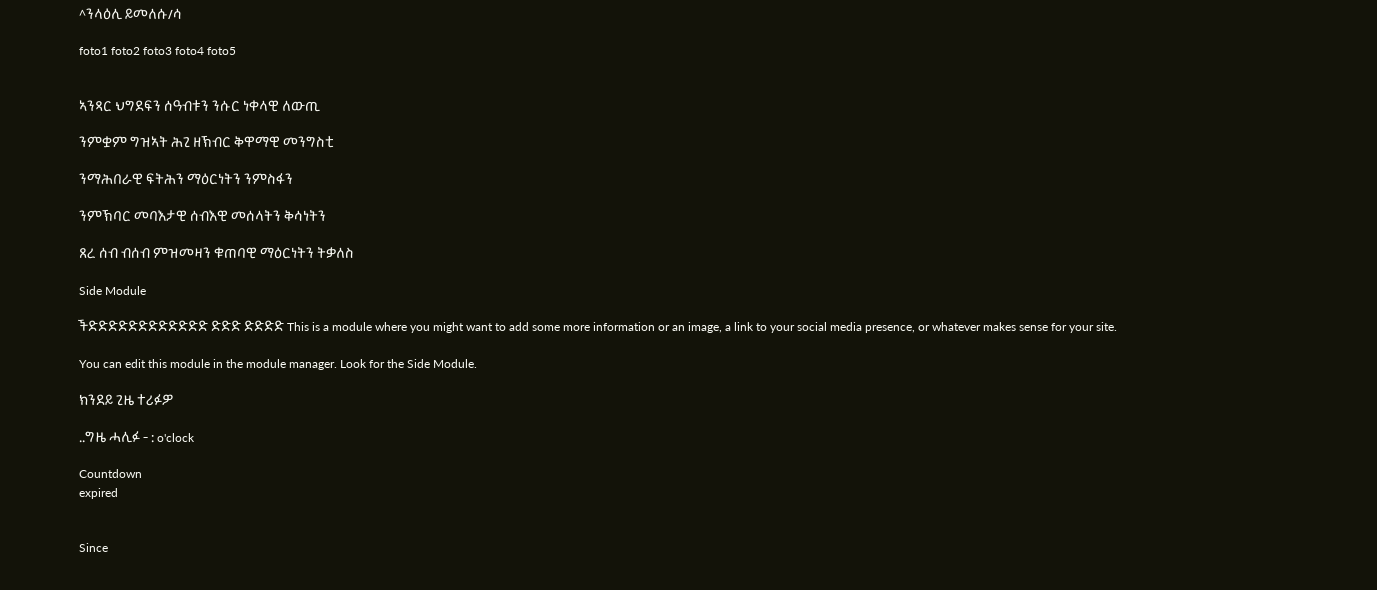^ንላዕሊ ይመለሱ/ሳ

foto1 foto2 foto3 foto4 foto5


ኣንጻር ህግደፍን ሰዓብቱን ንሱር ነቀላዊ ለውጢ

ንምቋም ግዝኣት ሕጊ ዘኽብር ቅዋማዊ መንግስቲ

ንማሕበራዊ ፍትሕን ማዕርነትን ንምስፋን

ንምኽባር መባእታዊ ሰብእዊ መሰላትን ቅሳነትን

ጸረ ሰብ ብሰብ ምዝመዛን ቁጠባዊ ማዕርነትን ትቃለስ

Side Module

ችድድድድድድድድድድድድ ድድድ ድድድድ This is a module where you might want to add some more information or an image, a link to your social media presence, or whatever makes sense for your site.

You can edit this module in the module manager. Look for the Side Module.

ክንደይ ጊዜ ተሪፉዎ

..ግዜ ሓሊፉ - : o'clock

Countdown
expired


Since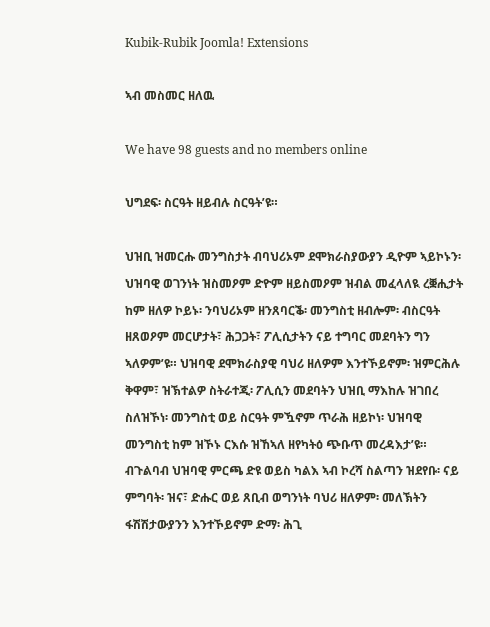Kubik-Rubik Joomla! Extensions

ኣብ መስመር ዘለዉ

We have 98 guests and no members online

ህግደፍ፡ ስርዓት ዘይብሉ ስርዓት’ዩ።

ህዝቢ ዝመርሑ መንግስታት ብባህሪኦም ደሞክራስያውያን ዲዮም ኣይኮኑን፡ ህዝባዊ ወገንነት ዝስመዖም ድዮም ዘይስመዖም ዝብል መፈላለዪ ረቛሒታት ከም ዘለዎ ኮይኑ፡ ንባህሪኦም ዘንጸባርቕ፡ መንግስቲ ዘብሎም፡ ብስርዓት ዘጸወዖም መርሆታት፣ ሕጋጋት፣ ፖሊሲታትን ናይ ተግባር መደባትን ግን ኣለዎም’ዩ። ህዝባዊ ደሞክራስያዊ ባህሪ ዘለዎም እንተኾይኖም፡ ዝምርሕሉ ቅዋም፣ ዝኽተልዎ ስትራተጂ፡ ፖሊሲን መደባትን ህዝቢ ማእከሉ ዝገበረ ስለዝኾነ፡ መንግስቲ ወይ ስርዓት ምዃኖም ጥራሕ ዘይኮነ፡ ህዝባዊ መንግስቲ ከም ዝኾኑ ርእሱ ዝኸኣለ ዘየካትዕ ጭቡጥ መረዳእታ’ዩ። ብጉልባብ ህዝባዊ ምርጫ ድዩ ወይስ ካልእ ኣብ ኮረሻ ስልጣን ዝደየቡ፡ ናይ ምግባት፡ ዝና፣ ድሑር ወይ ጸቢብ ወግንነት ባህሪ ዘለዎም፡ መለኽትን ፋሽሽታውያንን እንተኾይኖም ድማ፡ ሕጊ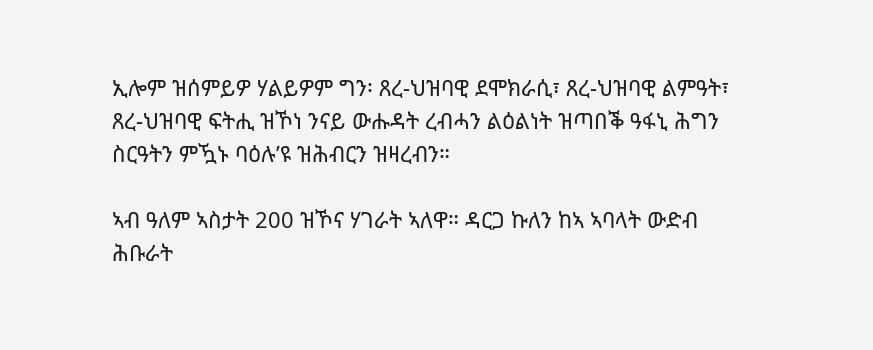ኢሎም ዝሰምይዎ ሃልይዎም ግን፡ ጸረ-ህዝባዊ ደሞክራሲ፣ ጸረ-ህዝባዊ ልምዓት፣ ጸረ-ህዝባዊ ፍትሒ ዝኾነ ንናይ ውሑዳት ረብሓን ልዕልነት ዝጣበቕ ዓፋኒ ሕግን ስርዓትን ምዃኑ ባዕሉ’ዩ ዝሕብርን ዝዛረብን።

ኣብ ዓለም ኣስታት 200 ዝኾና ሃገራት ኣለዋ። ዳርጋ ኩለን ከኣ ኣባላት ውድብ ሕቡራት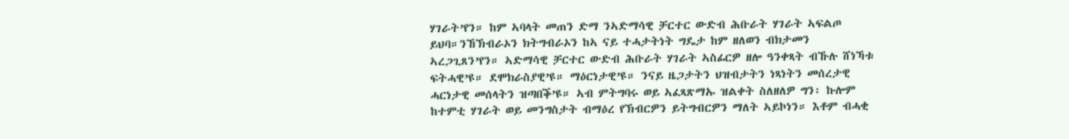ሃገራት’የን። ከም ኣባላት መጠን ድማ ንኣድማሳዊ ቻርተር ውድብ ሕቡራት ሃገራት ኣፍልጦ ይህባ።ንኸኽብራኦን ክትግብራኦን ከኣ ናይ ተሓታትነት ግዴታ ከም ዘለወን ብክታመን ኣረጋጊጸን’የን። ኣድማሳዊ ቻርተር ውድብ ሕቡራት ሃገራት ኣስፊርዎ ዘሎ ዓንቀጻት ብኹሉ ሸነኻቱ ፍትሓዊ’ዩ። ደሞክራስያዊ’ዩ። ማዕርነታዊ’ዩ። ንናይ ዜጋታትን ህዝብታትን ነጻነትን መሰረታዊ ሓርነታዊ መሰላትን ዝጣበቕ’ዩ። ኣብ ምትግባሩ ወይ ኣፈጻጽማኡ ዝልቀት ስለዘለዎ ግን፡ ኩሎም ከተምቲ ሃገራት ወይ መንግስታት ብማዕረ የኽብርዎን ይትግብርዎን ማለት ኣይኮነን። እቶም ብሓቂ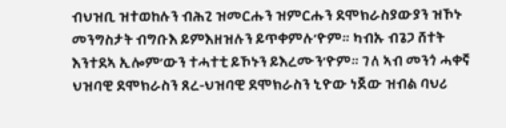ብህዝቢ ዝተወከሉን ብሕጊ ዝመርሑን ዝምርሑን ደሞክራስያውያን ዝኾኑ መንግስታት ብግቡእ ይምእዘዝሉን ይጥቀምሉ’ዮም። ካብኡ ብጌጋ ሸተት እንተደኣ ኢሎም’ውን ተሓተቲ ይኾኑን ይእረሙን’ዮም። ገለ ኣብ መንጎ ሓቀኛ ህዝባዊ ደሞክራስን ጸረ-ህዝባዊ ደሞክራስን ኒዮው ነጀው ዝብል ባህሪ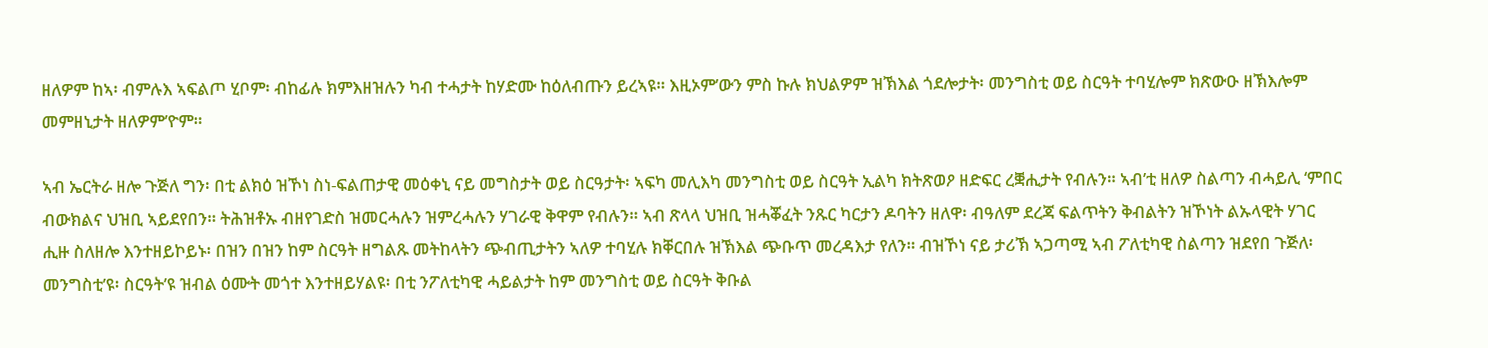ዘለዎም ከኣ፡ ብምሉእ ኣፍልጦ ሂቦም፡ ብከፊሉ ክምእዘዝሉን ካብ ተሓታት ከሃድሙ ከዕለብጡን ይረኣዩ። እዚኦም’ውን ምስ ኩሉ ክህልዎም ዝኽእል ጎደሎታት፡ መንግስቲ ወይ ስርዓት ተባሂሎም ክጽውዑ ዘኽእሎም መምዘኒታት ዘለዎም’ዮም።

ኣብ ኤርትራ ዘሎ ጉጅለ ግን፡ በቲ ልክዕ ዝኾነ ስነ-ፍልጠታዊ መዕቀኒ ናይ መግስታት ወይ ስርዓታት፡ ኣፍካ መሊእካ መንግስቲ ወይ ስርዓት ኢልካ ክትጽወዖ ዘድፍር ረቛሒታት የብሉን። ኣብ’ቲ ዘለዎ ስልጣን ብሓይሊ ‘ምበር ብውክልና ህዝቢ ኣይደየበን። ትሕዝቶኡ ብዘየገድስ ዝመርሓሉን ዝምረሓሉን ሃገራዊ ቅዋም የብሉን። ኣብ ጽላላ ህዝቢ ዝሓቖፈት ንጹር ካርታን ዶባትን ዘለዋ፡ ብዓለም ደረጃ ፍልጥትን ቅብልትን ዝኾነት ልኡላዊት ሃገር ሒዙ ስለዘሎ እንተዘይኮይኑ፡ በዝን በዝን ከም ስርዓት ዘግልጹ መትከላትን ጭብጢታትን ኣለዎ ተባሂሉ ክቐርበሉ ዝኽእል ጭቡጥ መረዳእታ የለን። ብዝኾነ ናይ ታሪኽ ኣጋጣሚ ኣብ ፖለቲካዊ ስልጣን ዝደየበ ጉጅለ፡ መንግስቲ’ዩ፡ ስርዓት’ዩ ዝብል ዕሙት መጎተ እንተዘይሃልዩ፡ በቲ ንፖለቲካዊ ሓይልታት ከም መንግስቲ ወይ ስርዓት ቅቡል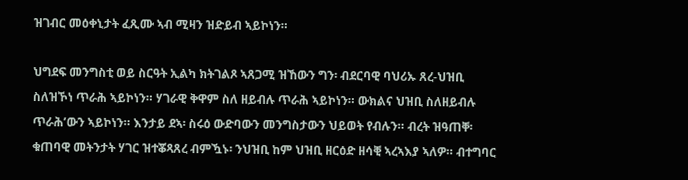ዝገብር መዕቀኒታት ፈጺሙ ኣብ ሚዛን ዝድይብ ኣይኮነን።

ህግደፍ መንግስቲ ወይ ስርዓት ኢልካ ክትገልጾ ኣጸጋሚ ዝኸውን ግን፡ ብደርባዊ ባህሪኡ ጸረ-ህዝቢ ስለዝኾነ ጥራሕ ኣይኮነን። ሃገራዊ ቅዋም ስለ ዘይብሉ ጥራሕ ኣይኮነን። ውክልና ህዝቢ ስለዘይብሉ ጥራሕ’ውን ኣይኮነን። እንታይ ደኣ፡ ስሩዕ ውድባውን መንግስታውን ህይወት የብሉን። ብረት ዝዓጠቐ፡ ቁጠባዊ መትንታት ሃገር ዝተቖጻጸረ ብምዃኑ፡ ንህዝቢ ከም ህዝቢ ዘርዕድ ዘሳቒ ኣረኣእያ ኣለዎ። ብተግባር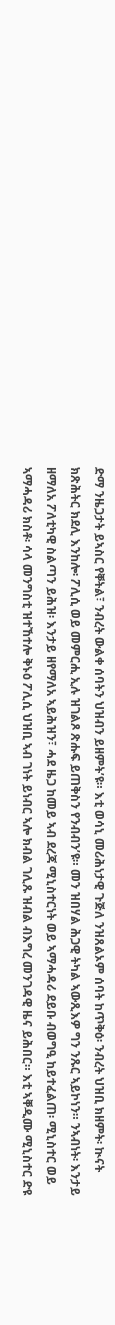ድማ ንዜጋታት ይኣስር የቐትል፣ ንብረት ውልቀ ሰባትን ህዝብን ይዘምት’ዩ። እቲ ወሳኒ መሪሕነታዊ ጉጅለ ንዝጸልኦም ሰባት ከጥቅዕ፡ ንብረት ህዝቢ ክዘምት፡ ኲናት ክጽሕትር ክደሊ እንከሎ፡ ፖሊሲ ወይ መምርሒ ኢሉ ዝገልጾ ጽሑፍ ይጠቅስን የንብብን’ዩ። መን ዝበሃል ሕጋዊ ትካል ኣውጺእዎ ግን ንጹር ኣይኮነን። ንኣብነት፡ እንታይ ዘማለአ ፖለቲካዊ ስልጣን ይሕዝ፡ እንታይ ዘየማለአ ኣይሕዝን፣ ሓደ ዜጋ ከመይ ኣብ ደረጃ ሚኒስተርነት ወይ ኣማሓዳሪ ደይቡ ብወግዒ ከይተፈልጠ፡ ሚኒስተር ወይ ኣማሓዳሪ ክስቶ፡ ሳላ መንግስቲ ዝተኸተሎ ቅኑዕ ፖሊሲ ህዝቢ ኣብ ገነት ይነብር ኣሎ ክብል ገሊጹ ዝብል ብእግረ መንገዳዊ ዜና ይሕበር። እቲ ኣቐዲሙ ሚኒስተር ድዩ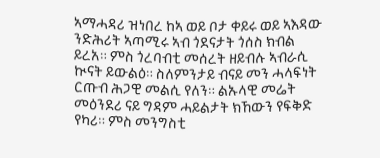ኣማሓዳሪ ዝነበረ ከኣ ወይ ቦታ ቀይሩ ወይ ኣእዳው ንድሕሪት ኣጣሚሩ ኣብ ጎደናታት ጎሰስ ክብል ይረአ። ምስ ጎረባብቲ መሰረት ዘይብሉ ኣብራሲ ኲናት ይውልዕ። ስለምንታይ ብናይ መን ሓላፍነት ርጡብ ሕጋዊ መልሲ የለን። ልኡላዊ መሬት መዕንደሪ ናይ ግዳም ሓይልታት ክኸውን የፍቅድ የካሪ። ምስ መንግስቲ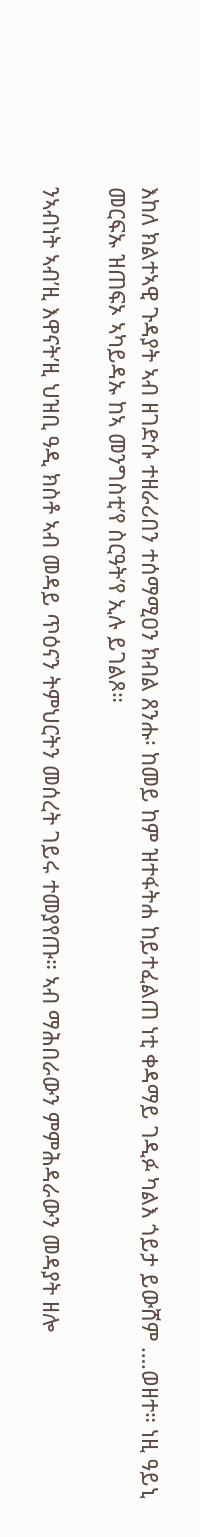እከለ ክልተኣዊ ጉዳያት ኣብ ዘገድሱ ተዘራሪበን ተሰማሚዐን ክብል ጸንሑ፡ ከመይ ከም ዝተፋትሐ ከይተፈልጠ ነቲ ቀዳማይ ገዲፉ ካልእ ጎይታ ይውሸም ….ወዘተ። ነዚ ዓይኒ መርፍኡ ዝጠፍኦ ኣካይዳኡ ከኣ መንግስቲ’የ ስርዓት’የ ኢሉ ይገልጾ።

ንኣብነት ኣብ’ዚ እዋናት’ዚ ህዝቢ ዓዲ ክስቶ ኣብ መዳይ ጥዕናን ትምህርትን መሰረት ገይሩ ተመያየጡ። ኣብ ማሕበራውን ምምሕዳራውን መዳያት ዘሎ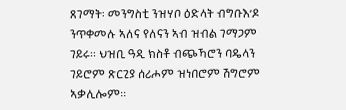ጸገማት፡ መንግስቲ ንዝሃቦ ዕድላት ብግቡእ’ዶ ንጥቀመሉ ኣለና የለናን ኣብ ዝብል ገማጋም ገይሩ። ህዝቢ ዓዲ ክስቶ ብጭኻሮን ባዴላን ገይሮም ጽርጊያ ሰሪሖም ዝነበሮም ሽግሮም ኣቃሊሎም።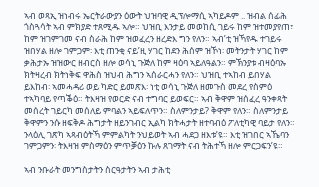ኣብ ወጻኢ ዝነብሩ ኤርትራውያን ዕውት ህዝባዊ ዲፕሎማሲ ኣካይዶም .. ዝብል ሰፊሕ ጎስጓሳት ኣብ ምክያድ ተጸሚዱ ኣሎ። ህዝቢ እንታይ መወከሲ ገይሩ ከም ዝተመያየጠ፣ ከም ዝገምገመ ናብ ስራሕ ከም ዝወፈረን ዘረድእ ግን የለን። ኣብ’ቲ ዝኻየዱ ተገይሩ ዝበሃል ዘሎ ገምጋም፡ እቲ ጠንቂ ናይ’ዚ ሃገር ከደን ሕሰም ዝኾነ፡ መትንታት ሃገር ከም ቃሕታኡ ዝዝውር ዘብርስ ዘሎ ወሳኒ ጉጅለ ከም ዛዕባ ኣይለዓልን። ምኽንያቱ ብዛዕባኡ ክትዛረብ ክትነቅፍ ዋሕስ ዝህብ ሕግን ኣሰራርሓን የለን። ህዝቢ ተኣከብ ይበሃል ይእከብ፡ ኣመሓዳሪ ወይ ካድር ይመጽእ፡ ነቲ ወሳኒ ጉጅለ ዘመጉስ መደረ የስምዕ ተኣካባይ የጣቕዕ። ትእዛዝ የወርድ ናብ ተግባር ይወፍር። ኣብ ቅዋም ዝሰፈረ ዓንቀጻት መሰረት ገይርካ መሰለይ ምባልን ኣይፍለጥን። ስለምንታይ? ቅዋም የለን። ስለምንታይ ቅዋምን ንሱ ዘፍቅዶ ሕግታት ዘይንገብር ኢልካ ክትሓታት ዘተባብዕ ፖለቲካዊ ባይታ የለን። ንላዕሊ ገጽካ ኣጻብዕትኻ ምምልካት ንህይወት ኣብ ሓደጋ ዘእቱ’ዩ። እቲ ዝገበር ኣኼባን ገምጋምን፡ ትእዛዝ ምስማዕን ምጥቓዕን ኩሉ ጸገማት ናብ ትሕተኻ ዘሎ ምርጋፍን’ዩ።

ኣብ ንቡራት መንግስታትን ስርዓታትን ኣብ ታሕቲ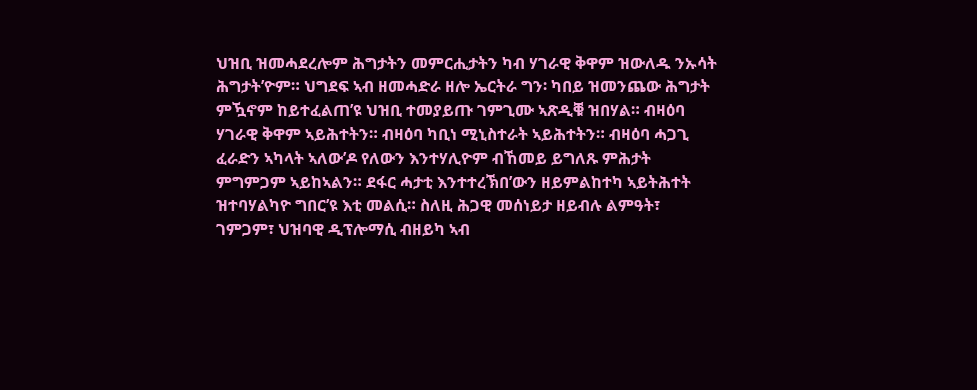ህዝቢ ዝመሓደረሎም ሕግታትን መምርሒታትን ካብ ሃገራዊ ቅዋም ዝውለዱ ንኡሳት ሕግታት’ዮም። ህግደፍ ኣብ ዘመሓድራ ዘሎ ኤርትራ ግን፡ ካበይ ዝመንጨው ሕግታት ምዃኖም ከይተፈልጠ’ዩ ህዝቢ ተመያይጡ ገምጊሙ ኣጽዲቑ ዝበሃል። ብዛዕባ ሃገራዊ ቅዋም ኣይሕተትን። ብዛዕባ ካቢነ ሚኒስተራት ኣይሕተትን። ብዛዕባ ሓጋጊ ፈራድን ኣካላት ኣለው’ዶ የለውን እንተሃሊዮም ብኸመይ ይግለጹ ምሕታት ምግምጋም ኣይከኣልን። ደፋር ሓታቲ እንተተረኽበ’ውን ዘይምልከተካ ኣይትሕተት ዝተባሃልካዮ ግበር’ዩ እቲ መልሲ። ስለዚ ሕጋዊ መሰነይታ ዘይብሉ ልምዓት፣ ገምጋም፣ ህዝባዊ ዲፕሎማሲ ብዘይካ ኣብ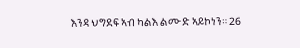እንዳ ህግደፍ ኣብ ካልእ ልሙድ ኣይኮነን። 26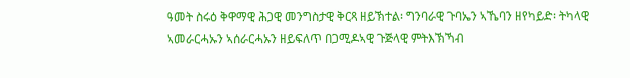ዓመት ስሩዕ ቅዋማዊ ሕጋዊ መንግስታዊ ቅርጻ ዘይኽተል፡ ግንባራዊ ጉባኤን ኣኼባን ዘየካይድ፡ ትካላዊ ኣመራርሓኡን ኣሰራርሓኡን ዘይፍለጥ በጋሚዶኣዊ ጉጅላዊ ምትእኽኻብ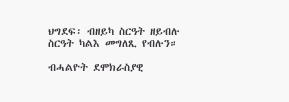ህግደፍ፡ ብዘይካ ስርዓት ዘይብሉ ስርዓት ካልእ መግለጺ የብሉን።

ብሓልዮት ደሞክራስያዊ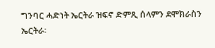ግንባር ሓድነት ኤርትራ ዝፍኖ ድምጺ ሰላምን ደሞክራስን ኤርትራ፡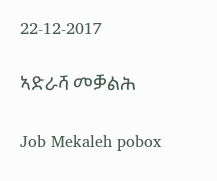22-12-2017

ኣድራሻ መቓልሕ

Job Mekaleh pobox